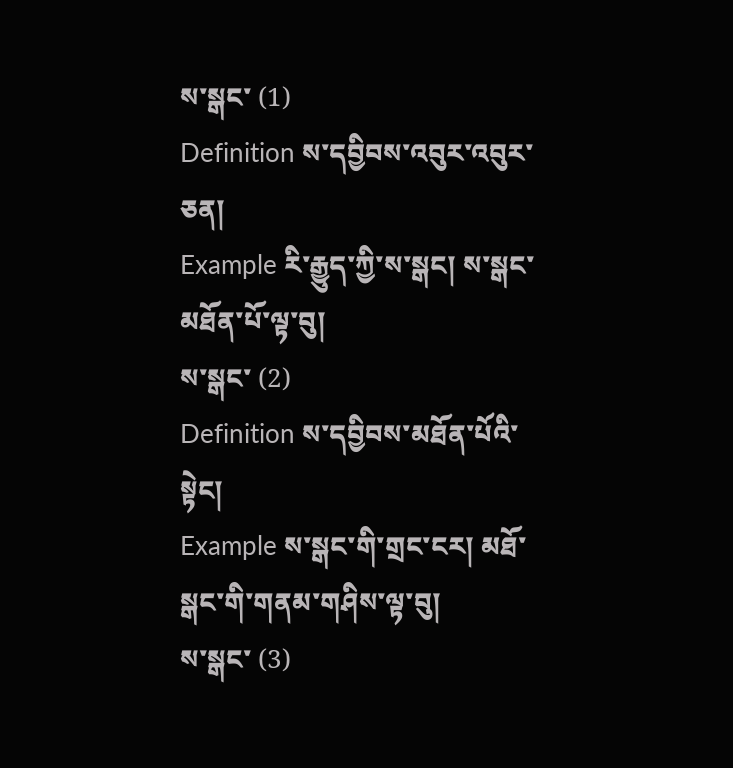ས་སྒང་ (1)
Definition ས་དབྱིབས་འབུར་འབུར་ཅན།
Example རི་རྒྱུད་ཀྱི་ས་སྒང། ས་སྒང་མཐོན་པོ་ལྟ་བུ།
ས་སྒང་ (2)
Definition ས་དབྱིབས་མཐོན་པོའི་སྟེང།
Example ས་སྒང་གི་གྲང་ངར། མཐོ་སྒང་གི་གནམ་གཤིས་ལྟ་བུ།
ས་སྒང་ (3)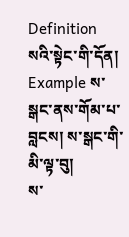Definition སའི་སྟེང་གི་དོན།
Example ས་སྒང་ནས་གོམ་པ་བླངས། ས་སྒང་གི་མི་ལྟ་བུ།
ས་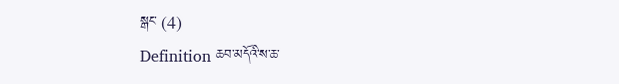སྒང་ (4)
Definition ཆབ་མདོའི་ས་ཆ་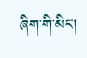ཞིག་གི་མིང།